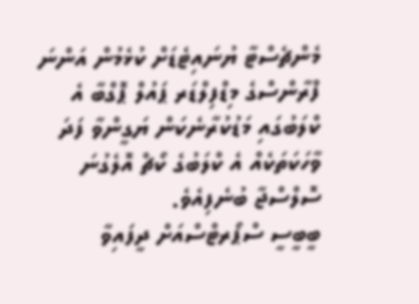މެންޗެސްޓާ ޔުނައިޓެޑަށް ކުޅެމުން އަންނަ ފްރާންސްގެ މިޑްފިލްޑަރ ޕައުލް ޕޮގްބާ އެ ކްލަބުގައި މަޑުކުރާނެކަން ޔަގީންވާ ފަދަ ވާހަކަތަކެއް އެ ކްލަބުގެ ކޯޗް އޮލެގުނަ ސޮލްސްޖާ ބުނެފިއެވެ.
ބީބީސީ ސްޕޯރޓްސްއަށް ދީފައިވާ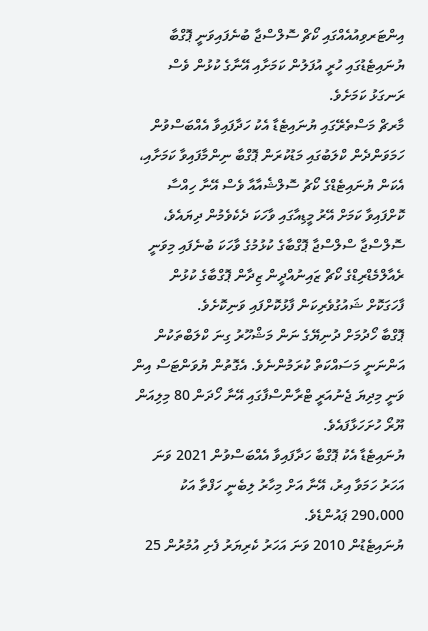އިންޓަރވިއުއެއްގައި ކޯޗް ސޮލްސްޖާ ބުނެފައިވަނީ ޕޮގްބާ ޔުނައިޓެޑުގައި ހުރީ އުފަލުން ކަމަށާއި އޭނާގެ ކުޅުން ވެސް ރަނގަޅު ކަމަށެވެ.
މާރޗް މަސްތެރޭގައި ޔުނައިޓެޑާ އެކު ހަދާފައިވާ އެއްބަސްވުން ހަމަވަންދެން ކްލަބުގައި މަޑުކުރަން ޕޮގްބާ ނިންމާފައިވާ ކަމަށާއި، އެކަން ޔުނައިޓެޑްގެ ކޯޗު ސޮލްޝެއާއާ ވެސް އޭނާ ހިއްސާ ކޮށްފައިވާ ކަމަށް އޭރު މީޑިއާގައި ވާހަކަ ދެކެވެމުން ދިޔައެވެ،
ސޮލްސްޖާ ސްލްސްޖާ ޕޮގްބާގެ ކުޅުމުގެ ވާހަކަ ބުނެފައި މިވަނީ ރެއާލްމެޑްރިޑްގެ ކޯޗް ޒައިނުއްދީން ޒިދާން ޕޮގްބާގެ ކުޅުން ފާހަގަކޮށް ޝައުގުވެރިކަން ފާޅުކޮށްފައި ވަނިކޮށެވެ.
ޕޮގްބާ ހޯދުމަށް ދުނިޔޭގެ ނަން މަޝްހޫރު ގިނަ ކްލަބްތަކުން އަންނަނީ މަސައްކަތް ކުރަމުންނެވެ. އެގޮތުން ޔުވަންޓަސް އިން ވަނީ މިދިޔަ ޖެނުއަރީ ޓްރާންސްފާގައި އޭނާ ހޯދަން 80 މިލިއަން ޔޫރޯ ހުށަހަޅާފައެވެ.
ޔުނައިޓެޑާ އެކު ޕޮގްބާ ހަދާފައިވާ އެއްބަސްވުން 2021 ވަނަ އަހަރު ހަމަވާ އިރު، އޭނާ އަށް މިހާރު ލިބެނީ ހަފްތާ އަކު 290،000 ޕައުންޑެވެ.
ޔުނައިޓެޑުން 2010 ވަނަ އަހަރު ކެރިޔަރު ފެށި އުމުރުން 25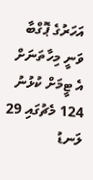އަހަރުގެ ޕޮގްބާ ވަނީ މިހާތަނަށް އެ ޓީމަށް ކުޅުނު 124 މެޗުގައި 29 ލަނޑު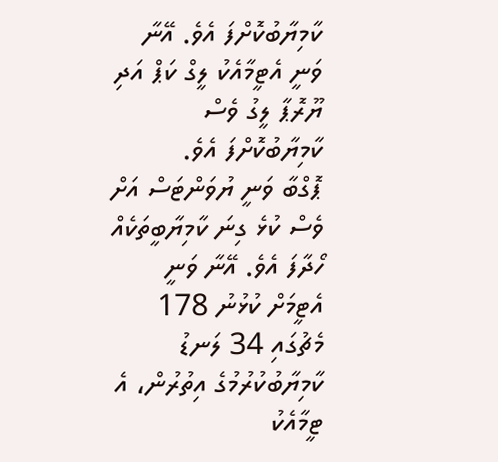ކާމިޔާބުކޮށްފަ އެވެ. އޭނާ ވަނީ އެޓީމާއެކު ލީގް ކަޕް އަދި ޔޫރޮޕާ ލީގު ވެސް ކާމިޔާބުކޮށްފަ އެވެ.
ޕޮގްބާ ވަނީ ޔުވަންޓަސް އަށް ވެސް ކުޅެ ގިނަ ކާމިޔާބީތަކެއް ހޯދާފަ އެވެ. އޭނާ ވަނީ އެޓީމަށް ކުޅުނު 178 މެޗުގައި 34 ލަނޑު ކާމިޔާބުކުރުމުގެ އިތުރުން، އެ ޓީމާއެކު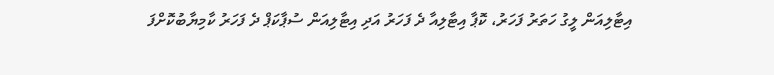އިޓާލިއަން ލީގު ހަތަރު ފަހަރު، ކޮޕާ އިޓާލިއާ ދެ ފަހަރު އަދި އިޓާލިއަން ސުޕާކަޕް ދެ ފަހަރު ކާމިޔާބުކޮށްފަ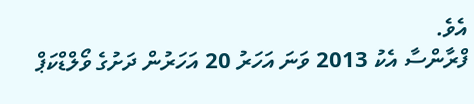އެވެ.
ފްރާންސާ އެކު 2013 ވަނަ އަހަރު 20 އަހަރުން ދަށުގެ ވޯލްޑްކަޕް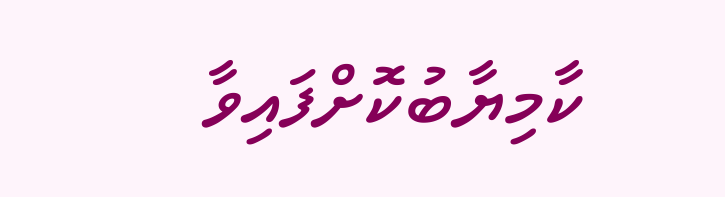ކާމިޔާބުކޮށްފައިވާ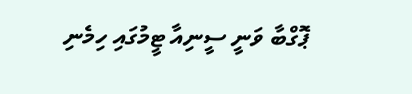ޕޮގްބާ ވަނީ ސީނިއާ ޓީމުގައި ހިމެނި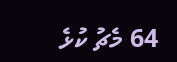64 މެޗު ކުޅެ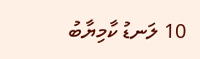10 ލަނޑު ކާމިޔާބު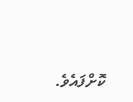ކޮށްފައެވެ.